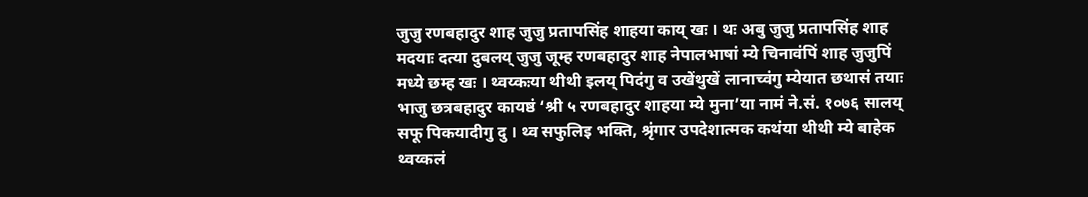जुजु रणबहादुर शाह जुजु प्रतापसिंह शाहया काय् खः । थः अबु जुजु प्रतापसिंह शाह मदयाः दत्या दुबलय् जुजु जूम्ह रणबहादुर शाह नेपालभाषां म्ये चिनावंपिं शाह जुजुपिं मध्ये छम्ह खः । थ्वय्कःया थीथी इलय् पिदंगु व उखेंथुखें लानाच्वंगु म्येयात छथासं तयाः भाजु छत्रबहादुर कायष्ठं ‘श्री ५ रणबहादुर शाहया म्ये मुना’या नामं ने.सं. १०७६ सालय् सफू पिकयादीगु दु । थ्व सफुलिइ भक्ति, श्रृंगार उपदेशात्मक कथंया थीथी म्ये बाहेक थ्वय्कलं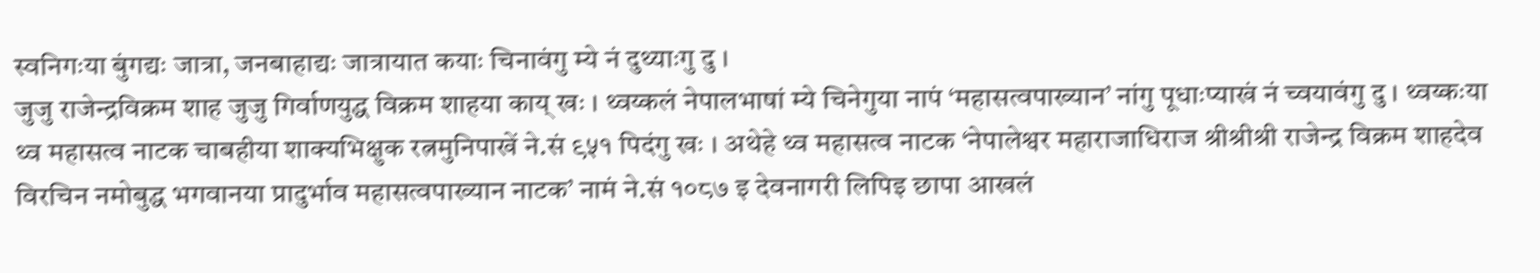स्वनिगःया बुंगद्यः जात्रा, जनबाहाद्यः जात्रायात कयाः चिनावंगु म्ये नं दुथ्याःगु दु ।
जुजु राजेन्द्रविक्रम शाह जुजु गिर्वाणयुद्ध विक्रम शाहया काय् खः । थ्वय्कलं नेपालभाषां म्ये चिनेगुया नापं ‘महासत्वपाख्यान’ नांगु पूधाःप्याखं नं च्वयावंगु दु । थ्वय्कःया थ्व महासत्व नाटक चाबहीया शाक्यभिक्षुक रत्नमुनिपाखें ने.सं ९५१ पिदंगु खः । अथेहे थ्व महासत्व नाटक ‘नेपालेश्वर महाराजाधिराज श्रीश्रीश्री राजेन्द्र विक्रम शाहदेव विरचिन नमोबुद्ध भगवानया प्रादुर्भाव महासत्वपाख्यान नाटक’ नामं ने.सं १०८७ इ देवनागरी लिपिइ छापा आखलं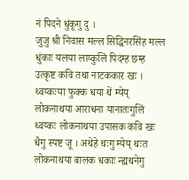नं पिदने धुंकूगु दु ।
जुजु श्री निवास मल्ल सिद्धिनरसिंह मल्ल धुंकाः यलया लाय्कुलिं पिदंम्ह छम्ह उत्कृष्ट कवि तथा नाटककार खः । थ्वय्कःया फुक्क धया थें म्येय् लोकनाथया आराधना यानातःगुलिं थ्वय्कः लोकनाथया उपासक कवि खः धैगु स्पष्ट जू । अथेहे थःगु म्येय् थःत लोकनाथया बालक धकाः न्ह्यथनेगु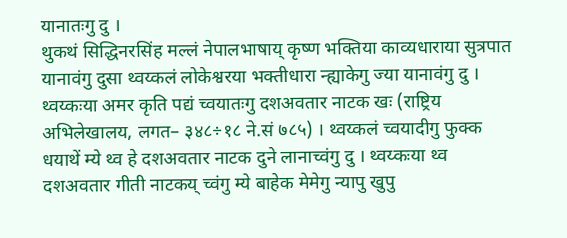यानातःगु दु ।
थुकथं सिद्धिनरसिंह मल्लं नेपालभाषाय् कृष्ण भक्तिया काव्यधाराया सुत्रपात यानावंगु दुसा थ्वय्कलं लोकेश्वरया भक्तीधारा न्ह्याकेगु ज्या यानावंगु दु ।
थ्वय्कःया अमर कृति पद्यं च्वयातःगु दशअवतार नाटक खः (राष्ट्रिय अभिलेखालय, लगत– ३४८÷१८ ने.सं ७८५) । थ्वय्कलं च्वयादीगु फुक्क धयाथें म्ये थ्व हे दशअवतार नाटक दुने लानाच्वंगु दु । थ्वय्कःया थ्व दशअवतार गीती नाटकय् च्वंगु म्ये बाहेक मेमेगु न्यापु खुपु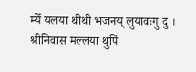म्येँ यलया थीथी भजनय् लुयावःगु दु ।
श्रीनिवास मल्लया थुपिं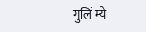गुलिं म्ये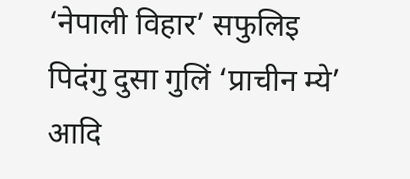‘नेपाली विहार’ सफुलिइ पिदंगु दुसा गुलिं ‘प्राचीन म्ये’ आदि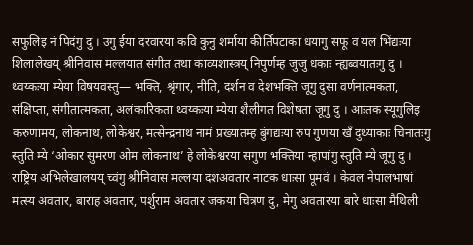सफुलिइ नं पिदंगु दु । उगु ईया दरवारया कवि कुनु शर्माया कीर्तिपटाका धयागु सफू व यल भिंद्यःया शिलालेखय् श्रीनिवास मल्लयात संगीत तथा काव्यशास्त्रय् निपुर्णम्ह जुजु धकाः न्ह्यब्वयातःगु दु ।
थ्वय्कःया म्येया विषयवस्तु— भक्ति, श्रृंगार, नीति, दर्शन व देशभक्ति जूगु दुसा वर्णनात्मकता, संक्षिप्ता, संगीतात्मकता, अलंकारिकता थ्वय्कःया म्येया शैलीगत विशेषता जूगु दु । आःतक स्यूगुलिइ करुणामय, लोकनाथ, लोकेश्वर, मत्सेन्द्रनाथ नामं प्रख्यातम्ह बुंगद्यःया रुप गुणया खँ दुथ्याकाः चिनातःगु स्तुति म्ये ‘ओकार सुमरण ओम लोकनाथ’ हे लोकेश्वरया सगुण भक्तिया न्हापांगु स्तुति म्ये जूगु दु ।
राष्ट्रिय अभिलेखालयय् च्वंगु श्रीनिवास मल्लया दशअवतार नाटक धाःसा पूमवं । केवल नेपालभाषां मत्स्य अवतार, बाराह अवतार, पर्शुराम अवतार जकया चित्रण दु, मेगु अवतारया बारे धाःसा मैथिली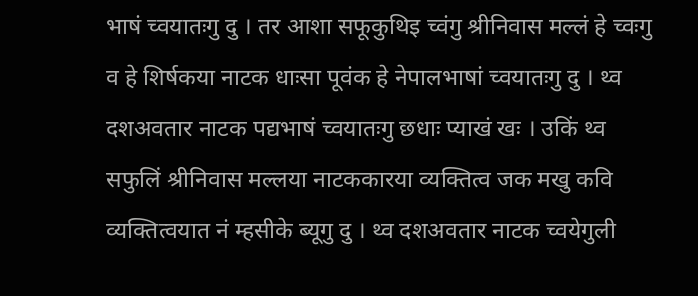भाषं च्वयातःगु दु । तर आशा सफूकुथिइ च्वंगु श्रीनिवास मल्लं हे च्वःगु व हे शिर्षकया नाटक धाःसा पूवंक हे नेपालभाषां च्वयातःगु दु । थ्व दशअवतार नाटक पद्यभाषं च्वयातःगु छधाः प्याखं खः । उकिं थ्व सफुलिं श्रीनिवास मल्लया नाटककारया व्यक्तित्व जक मखु कवि व्यक्तित्वयात नं म्हसीके ब्यूगु दु । थ्व दशअवतार नाटक च्वयेगुली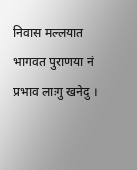निवास मल्लयात भागवत पुराणया नं प्रभाव लाःगु खनेदु ।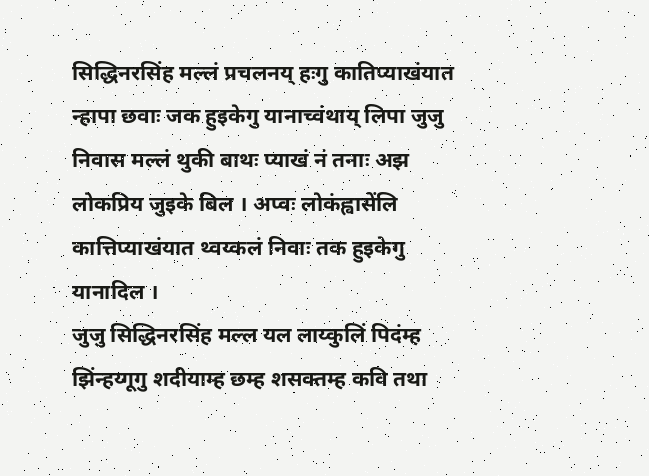सिद्धिनरसिंह मल्लं प्रचलनय् हःगु कातिप्याखंयात न्हापा छवाः जक हुइकेगु यानाच्वंथाय् लिपा जुजु निवास मल्लं थुकी बाथः प्याखं नं तनाः अझ लोकप्रिय जुइके बिल । अप्वः लोकंह्वासेंलि कात्तिप्याखंयात थ्वय्कलं निवाः तक हुइकेगु यानादिल ।
जुजु सिद्धिनरसिंह मल्ल यल लाय्कुलिं पिदंम्ह झिंन्हय्गूगु शदीयाम्ह छम्ह शसक्तम्ह कवि तथा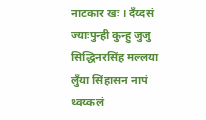नाटकार खः । दँय्दसं ज्याःपुन्ही कुन्हु जुजु सिद्धिनरसिंह मल्लया लुँया सिंहासन नापं थ्वय्कलं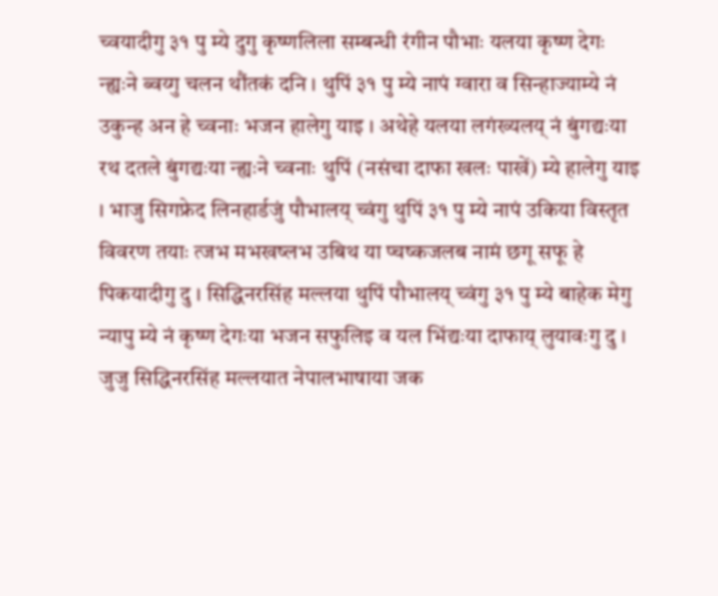च्वयादीगु ३१ पु म्ये दुगु कृष्णलिला सम्बन्धी रंगीन पौभाः यलया कृष्ण देगः न्ह्यःने ब्वय्गु चलन थौंतकं दनि । थुपिं ३१ पु म्ये नापं ग्वारा व सिन्हाज्याम्ये नं उकुन्ह अन हे च्वनाः भजन हालेगु याइ । अथेहे यलया लगंख्यलय् नं बुंगद्यःया रथ दतले बुंगद्यःया न्ह्यःने च्वनाः थुपिं (नसंचा दाफा खलः पाखें) म्ये हालेगु याइ । भाजु सिगफ्रेद लिनहार्डजुं पौभालय् च्वंगु थुपिं ३१ पु म्ये नापं उकिया विस्तृत विवरण तयाः त्जभ मभखष्लभ उबिथ या प्चष्कजलब नामं छगू सफू हे पिकयादीगु दु । सिद्धिनरसिंह मल्लया थुपिं पौभालय् च्वंगु ३१ पु म्ये बाहेक मेगु न्यापु म्ये नं कृष्ण देगःया भजन सफुलिइ व यल भिंद्यःया दाफाय् लुयावःगु दु । जुजु सिद्धिनरसिंह मल्लयात नेपालभाषाया जक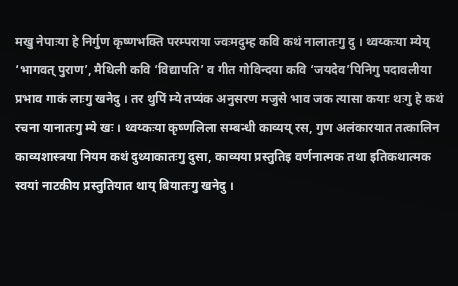मखु नेपाःया हे निर्गुण कृष्णभक्ति परम्पराया ज्वःमदुम्ह कवि कथं नालातःगु दु । थ्वय्कःया म्येय् ‘भागवत् पुराण’, मैथिली कवि ‘विद्यापति’ व गीत गोविन्दया कवि ‘जयदेव’पिनिगु पदावलीया प्रभाव गाकं लाःगु खनेदु । तर थुपिं म्ये तप्यंक अनुसरण मजुसे भाव जक त्यासा कयाः थःगु हे कथं रचना यानातःगु म्ये खः । थ्वय्कःया कृष्णलिला सम्बन्धी काव्यय् रस, गुण अलंकारयात तत्कालिन काव्यशास्त्रया नियम कथं दुथ्याकातःगु दुसा, काव्यया प्रस्तुतिइ वर्णनात्मक तथा इतिकथात्मक स्वयां नाटकीय प्रस्तुतियात थाय् बियातःगु खनेदु ।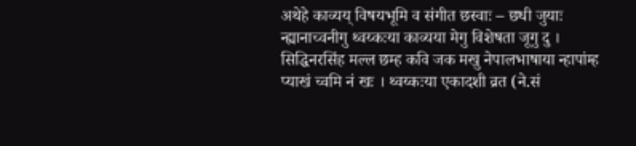अथेहे काव्यय् विषयभूमि व संगीत छस्वाः – छधी जुयाः न्ह्यानाच्वनीगु थ्वय्कःया काव्यया मेगु विशेषता जूगु दु ।
सिद्धिनरसिंह मल्ल छम्ह कवि जक मखु नेपालभाषाया न्हापांम्ह प्याखं च्वमि नं खः । थ्वय्कःया एकादशी व्रत (ने.सं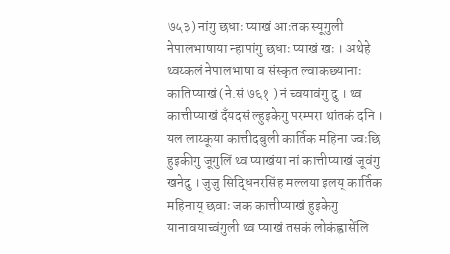७५३) नांगु छधाः प्याखं आःतक स्यूगुली नेपालभाषाया न्हापांगु छधाः प्याखं खः । अथेहे थ्वय्कलं नेपालभाषा व संस्कृत ल्वाकछ्यानाः कातिप्याखं (ने.सं ७६१ ) नं च्वयावंगु दु । थ्व कात्तीप्याखं दँयदसं ल्हुइकेगु परम्परा थांतकं दनि । यल लाय्कूया कात्तीदबुली कार्तिक महिना ज्वःछि हुइकीगु जूगुलिं थ्व प्याखंया नां कात्तीप्याखं जूवंगु खनेदु । जुजु सिद्धिनरसिंह मल्लया इलय् कार्तिक महिनाय् छवाः जक कात्तीप्याखं हुइकेगु यानावयाच्वंगुली थ्व प्याखं तसकं लोकंह्वासेंलि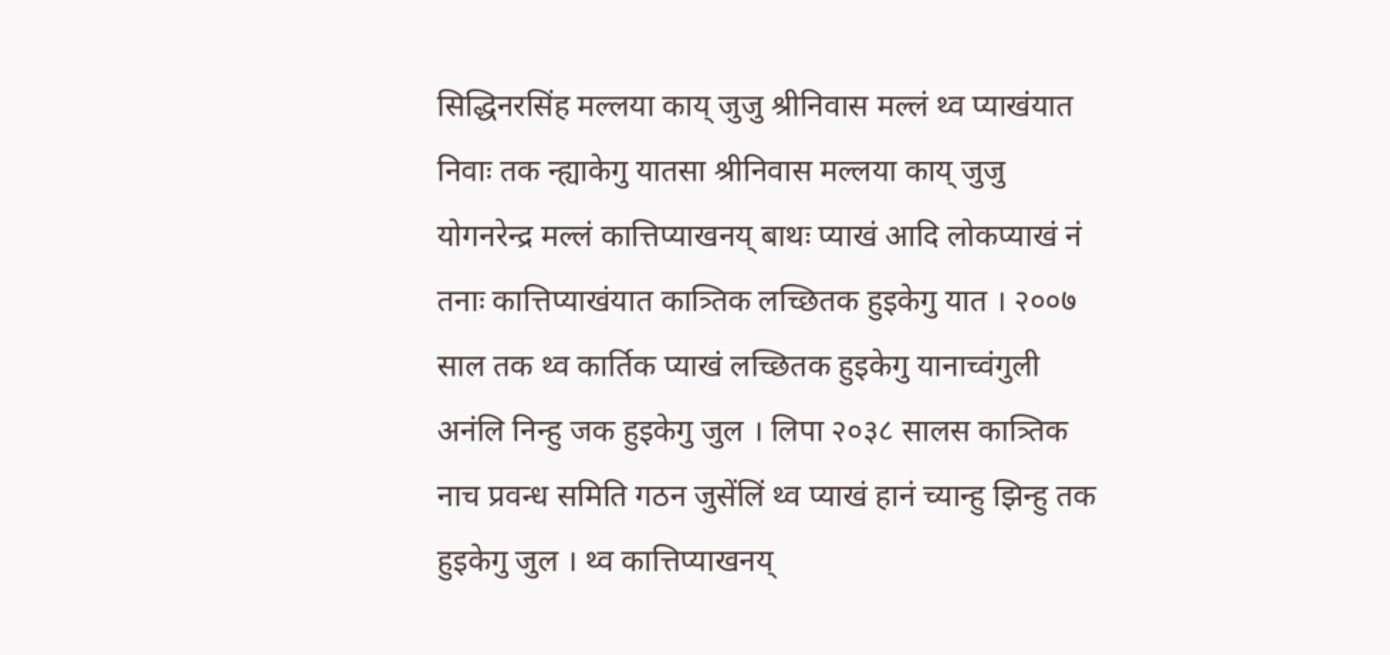सिद्धिनरसिंह मल्लया काय् जुजु श्रीनिवास मल्लं थ्व प्याखंयात निवाः तक न्ह्याकेगु यातसा श्रीनिवास मल्लया काय् जुजु योगनरेन्द्र मल्लं कात्तिप्याखनय् बाथः प्याखं आदि लोकप्याखं नं तनाः कात्तिप्याखंयात कात्र्तिक लच्छितक हुइकेगु यात । २००७ साल तक थ्व कार्तिक प्याखं लच्छितक हुइकेगु यानाच्वंगुली अनंलि निन्हु जक हुइकेगु जुल । लिपा २०३८ सालस कात्र्तिक नाच प्रवन्ध समिति गठन जुसेंलिं थ्व प्याखं हानं च्यान्हु झिन्हु तक हुइकेगु जुल । थ्व कात्तिप्याखनय्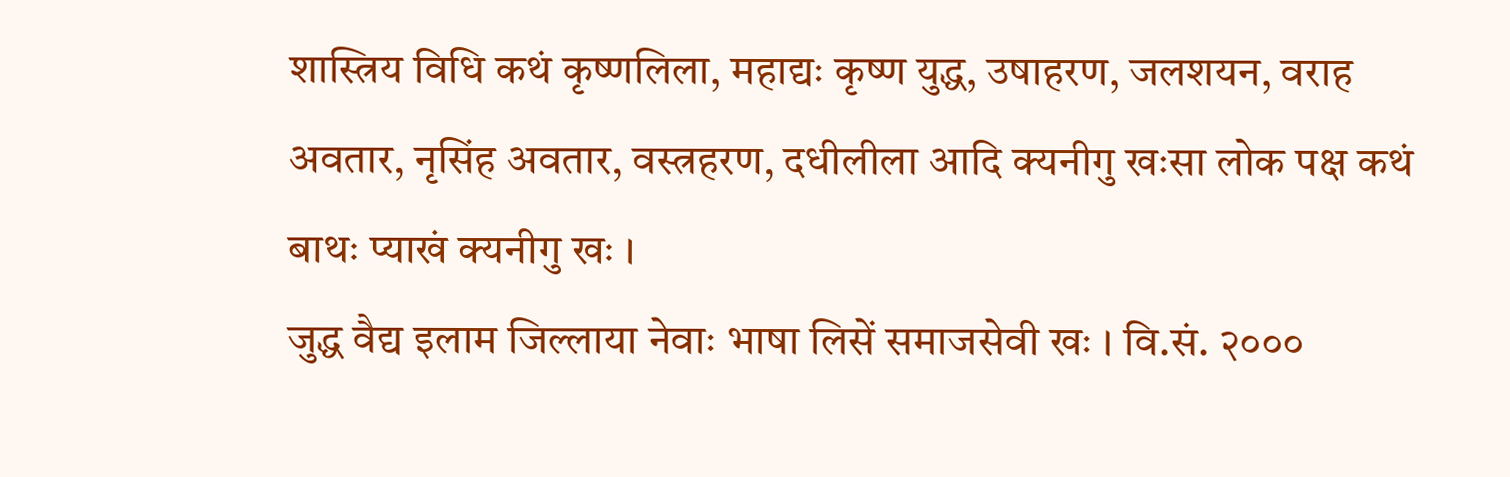शास्त्रिय विधि कथं कृष्णलिला, महाद्यः कृष्ण युद्ध, उषाहरण, जलशयन, वराह अवतार, नृसिंह अवतार, वस्त्रहरण, दधीलीला आदि क्यनीगु खःसा लोक पक्ष कथं बाथः प्याखं क्यनीगु खः ।
जुद्ध वैद्य इलाम जिल्लाया नेवाः भाषा लिसें समाजसेवी खः । वि.सं. २०००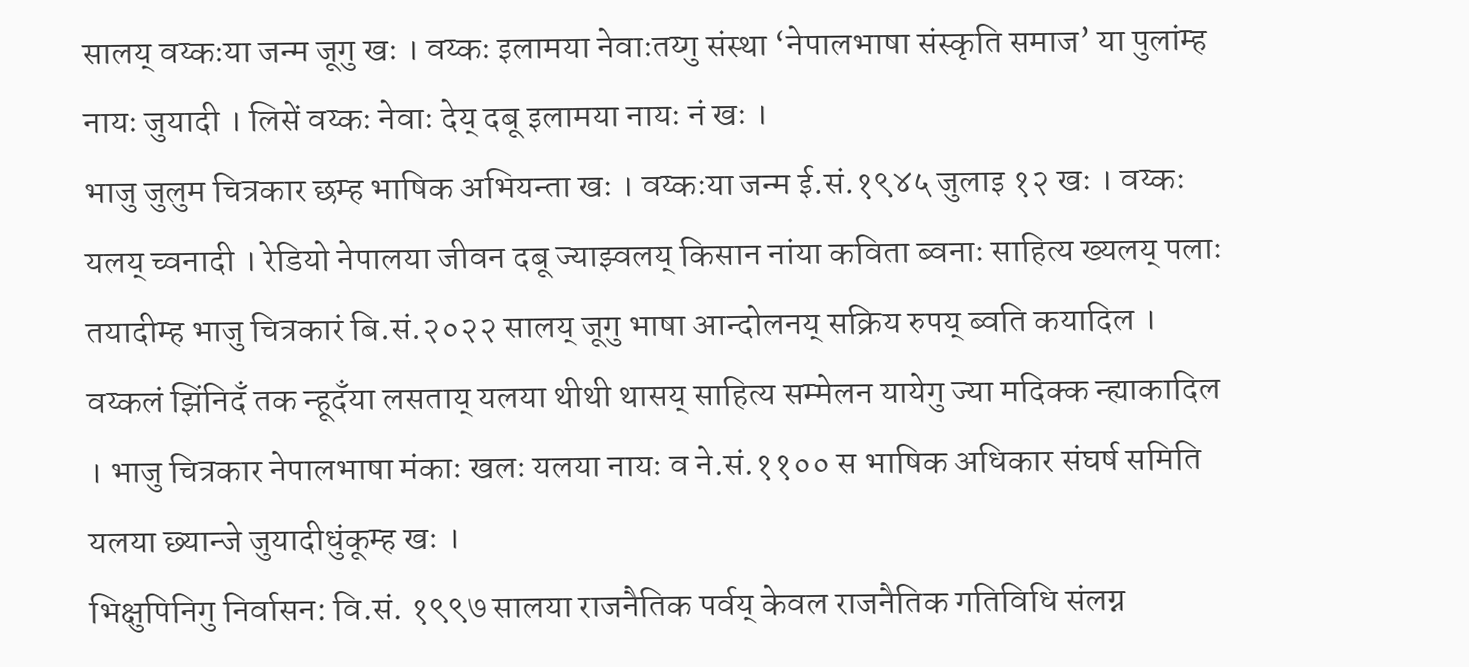सालय् वय्कःया जन्म जूगु खः । वय्कः इलामया नेवाःतय्गु संस्था ‘नेपालभाषा संस्कृति समाज’ या पुलांम्ह नायः जुयादी । लिसें वय्कः नेवाः देय् दबू इलामया नायः नं खः ।
भाजु जुलुम चित्रकार छम्ह भाषिक अभियन्ता खः । वय्कःया जन्म ई.सं.१९४५ जुलाइ १२ खः । वय्कः यलय् च्वनादी । रेडियो नेपालया जीवन दबू ज्याझ्वलय् किसान नांया कविता ब्वनाः साहित्य ख्यलय् पलाः तयादीम्ह भाजु चित्रकारं बि.सं.२०२२ सालय् जूगु भाषा आन्दोलनय् सक्रिय रुपय् ब्वति कयादिल ।
वय्कलं झिंनिदँ तक न्हूदँया लसताय् यलया थीथी थासय् साहित्य सम्मेलन यायेगु ज्या मदिक्क न्ह्याकादिल । भाजु चित्रकार नेपालभाषा मंकाः खलः यलया नायः व ने.सं.११०० स भाषिक अधिकार संघर्ष समिति यलया छ्यान्जे जुयादीधुंकूम्ह खः ।
भिक्षुपिनिगु निर्वासन: वि.सं. १९९७ सालया राजनैतिक पर्वय् केवल राजनैतिक गतिविधि संलग्न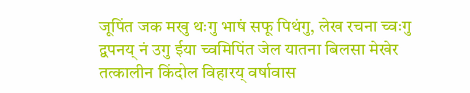जूपिंत जक मखु थःगु भाषं सफू पिथंगु, लेख रचना च्वःगु द्वपनय् नं उगु ईया च्वमिपिंत जेल यातना बिलसा मेखेर तत्कालीन किंदोल विहारय् वर्षावास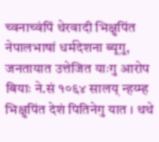च्वनाच्वंपिं थेरवादी भिक्षुपिंत नेपालभाषां धर्मदेशना ब्यूगु, जनतायात उत्तेजित याःगु आरोप बियाः ने.सं १०६४ सालय् न्हय्म्ह भिक्षुपिंत देशं पितिनेगु यात । थथे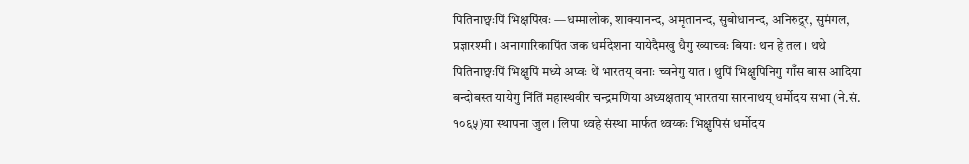पितिनाछ्वःपिं भिक्षपिंखः —धम्मालोक, शाक्यानन्द, अमृतानन्द, सुबोधानन्द, अनिरुद्र्र, सुमंगल, प्रज्ञारश्मी । अनागारिकापिंत जक धर्मदेशना यायेदैमखु धैगु ख्याच्वः बियाः थन हे तल । थथे पितिनाछ्वःपिं भिक्षुपिं मध्ये अप्वः थें भारतय् वनाः च्वनेगु यात । थुपिं भिक्षुपिनिगु गाँस बास आदिया बन्दोबस्त यायेगु निंतिं महास्थवीर चन्द्रमणिया अध्यक्षताय् भारतया सारनाथय् धर्मोदय सभा (ने.सं. १०६५)या स्थापना जुल । लिपा थ्वहे संस्था मार्फत थ्वय्कः भिक्षुपिसं धर्मोदय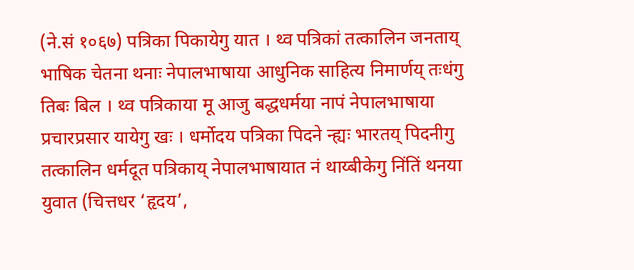(ने.सं १०६७) पत्रिका पिकायेगु यात । थ्व पत्रिकां तत्कालिन जनताय् भाषिक चेतना थनाः नेपालभाषाया आधुनिक साहित्य निमार्णय् तःधंगु तिबः बिल । थ्व पत्रिकाया मू आजु बद्धधर्मया नापं नेपालभाषाया प्रचारप्रसार यायेगु खः । धर्मोदय पत्रिका पिदने न्ह्यः भारतय् पिदनीगु तत्कालिन धर्मदूत पत्रिकाय् नेपालभाषायात नं थाय्बीकेगु निंतिं थनया युवात (चित्तधर ‘हृदय’,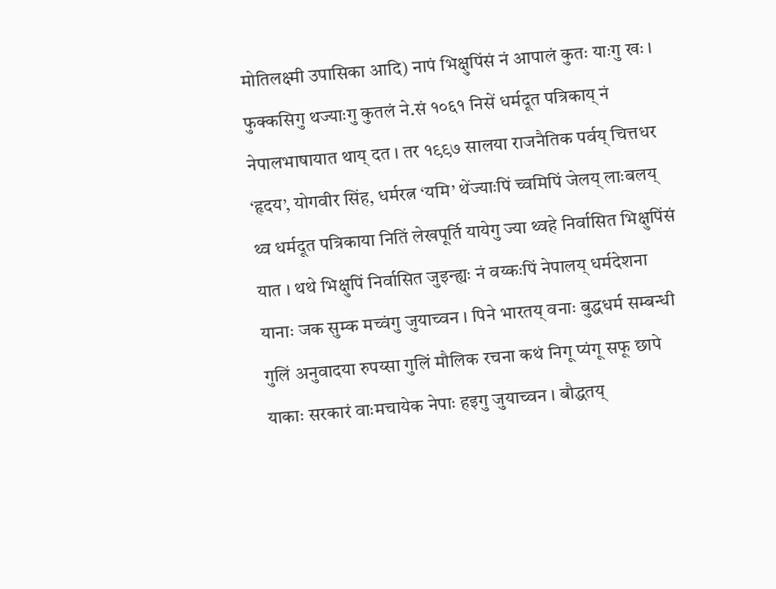मोतिलक्ष्मी उपासिका आदि) नापं भिक्षुपिंसं नं आपालं कुतः याःगु खः । फुक्कसिगु थज्याःगु कुतलं ने.सं १०६१ निसें धर्मदूत पत्रिकाय् नं नेपालभाषायात थाय् दत । तर १९९७ सालया राजनैतिक पर्वय् चित्तधर ‘हृदय’, योगवीर सिंह, धर्मरत्न ‘यमि’ थेंज्याःपिं च्वमिपिं जेलय् लाःबलय् थ्व धर्मदूत पत्रिकाया नितिं लेखपूर्ति यायेगु ज्या थ्वहे निर्वासित भिक्षुपिंसं यात । थथे भिक्षुपिं निर्वासित जुइन्ह्यः नं वय्कःपिं नेपालय् धर्मदेशना यानाः जक सुम्क मच्वंगु जुयाच्वन । पिने भारतय् वनाः बुद्धधर्म सम्बन्धी गुलिं अनुवादया रुपय्सा गुलिं मौलिक रचना कथं निगू प्यंगू सफू छापे याकाः सरकारं वाःमचायेक नेपाः हइगु जुयाच्वन । बौद्धतय्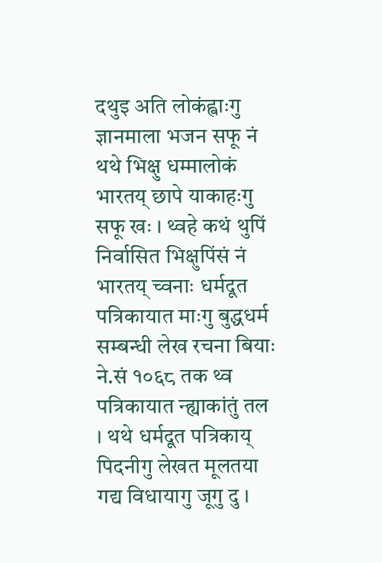दथुइ अति लोकंह्वाःगु ज्ञानमाला भजन सफू नं थथे भिक्षु धम्मालोकं भारतय् छापे याकाहःगु सफू खः । थ्वहे कथं थुपिं निर्वासित भिक्षुपिंसं नं भारतय् च्वनाः धर्मदूत पत्रिकायात माःगु बुद्धधर्म सम्बन्धी लेख रचना बियाः ने.सं १०६८ तक थ्व पत्रिकायात न्ह्याकांतुं तल । थथे धर्मदूत पत्रिकाय् पिदनीगु लेखत मूलतया गद्य विधायागु जूगु दु ।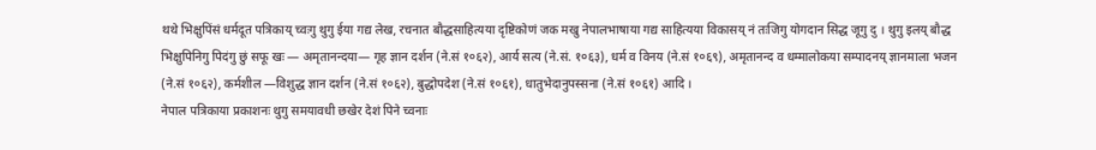थथे भिक्षुपिंसं धर्मदूत पत्रिकाय् च्वःगु थुगु ईया गद्य लेख, रचनात बौद्धसाहित्यया दृष्टिकोणं जक मखु नेपालभाषाया गद्य साहित्यया विकासय् नं तःजिगु योगदान सिद्ध जूगु दु । थुगु इलय् बौद्ध भिक्षुपिनिगु पिदंगु छुं सफू खः — अमृतानन्दया— गृह ज्ञान दर्शन (ने.सं १०६२), आर्य सत्य (ने.सं. १०६३), धर्म व विनय (ने.सं १०६९), अमृतानन्द व धम्मालोकया सम्पादनय् ज्ञानमाला भजन (ने.सं १०६२), कर्मशील —विशुद्ध ज्ञान दर्शन (ने.सं १०६२), बुद्धोपदेश (ने.सं १०६१), धातुभेदानुपस्सना (ने.सं १०६१) आदि ।
नेपाल पत्रिकाया प्रकाशनः थुगु समयावधी छखेर देशं पिने च्वनाः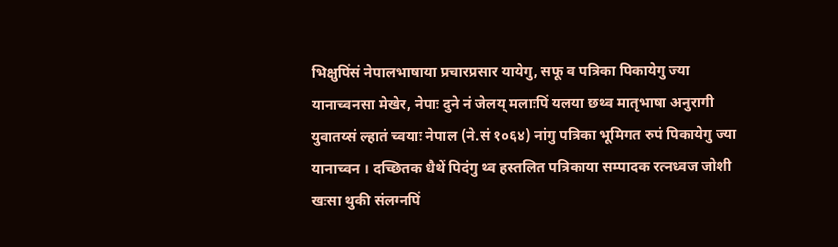भिक्षुपिंसं नेपालभाषाया प्रचारप्रसार यायेगु, सफू व पत्रिका पिकायेगु ज्या यानाच्वनसा मेखेर, नेपाः दुने नं जेलय् मलाःपिं यलया छथ्व मातृभाषा अनुरागी युवातय्सं ल्हातं च्वयाः नेपाल (ने.सं १०६४) नांगु पत्रिका भूमिगत रुपं पिकायेगु ज्या यानाच्वन । दच्छितक धैथें पिदंगु थ्व हस्तलित पत्रिकाया सम्पादक रत्नध्वज जोशी खःसा थुकी संलग्नपिं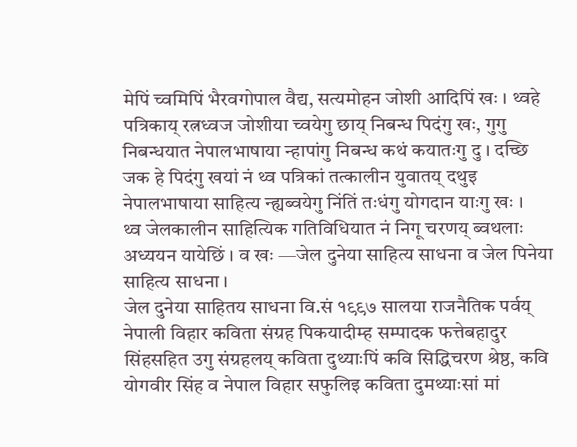मेपिं च्वमिपिं भैरवगोपाल वैद्य, सत्यमोहन जोशी आदिपिं खः । थ्वहे पत्रिकाय् रत्नध्वज जोशीया च्वयेगु छाय् निबन्ध पिदंगु खः, गुगु निबन्धयात नेपालभाषाया न्हापांगु निबन्ध कथं कयातःगु दु । दच्छि जक हे पिदंगु खयां नं थ्व पत्रिकां तत्कालीन युवातय् दथुइ नेपालभाषाया साहित्य न्ह्यब्वयेगु निंतिं तःधंगु योगदान याःगु खः ।
थ्व जेलकालीन साहित्यिक गतिविधियात नं निगू चरणय् ब्वथलाः अध्ययन यायेछिं । व खः —जेल दुनेया साहित्य साधना व जेल पिनेया साहित्य साधना ।
जेल दुनेया साहितय साधना वि.सं १९९७ सालया राजनैतिक पर्वय् नेपाली विहार कविता संग्रह पिकयादीम्ह सम्पादक फत्तेबहादुर सिंहसहित उगु संग्रहलय् कविता दुथ्याःपिं कवि सिद्धिचरण श्रेष्ठ, कवि योगवीर सिंह व नेपाल विहार सफुलिइ कविता दुमथ्याःसां मां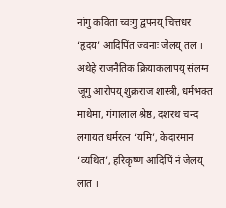नांगु कविता च्वःगु द्वपनय् चित्तधर ‘हृदय’ आदिपिंत ज्वनाः जेलय् तल । अथेहे राजनैतिक क्रियाकलापय् संलग्न जूगु आरोपय् शुक्रराज शास्त्री, धर्मभक्त माथेमा, गंगालाल श्रेष्ठ, दशरथ चन्द लगायत धर्मरत्न ‘यमि’, केदारमान ‘व्यथित’, हरिकृष्ण आदिपिं नं जेलय् लात ।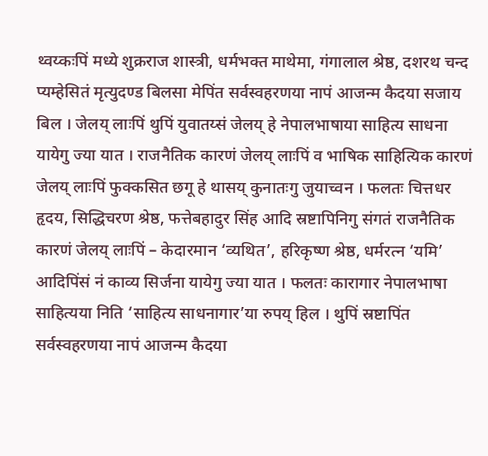थ्वय्कःपिं मध्ये शुक्रराज शास्त्री, धर्मभक्त माथेमा, गंगालाल श्रेष्ठ, दशरथ चन्द प्यम्हेसितं मृत्युदण्ड बिलसा मेपिंत सर्वस्वहरणया नापं आजन्म कैदया सजाय बिल । जेलय् लाःपिं थुपिं युवातय्सं जेलय् हे नेपालभाषाया साहित्य साधना यायेगु ज्या यात । राजनैतिक कारणं जेलय् लाःपिं व भाषिक साहित्यिक कारणं जेलय् लाःपिं फुक्कसित छगू हे थासय् कुनातःगु जुयाच्वन । फलतः चित्तधर हृदय, सिद्धिचरण श्रेष्ठ, फत्तेबहादुर सिंह आदि स्रष्टापिनिगु संगतं राजनैतिक कारणं जेलय् लाःपिं – केदारमान ‘व्यथित’, हरिकृष्ण श्रेष्ठ, धर्मरत्न ‘यमि’ आदिपिंसं नं काव्य सिर्जना यायेगु ज्या यात । फलतः कारागार नेपालभाषा साहित्यया निति ‘साहित्य साधनागार’या रुपय् हिल । थुपिं स्रष्टापिंत सर्वस्वहरणया नापं आजन्म कैदया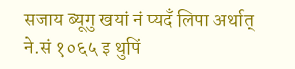सजाय ब्यूगु खयां नं प्यदँ लिपा अर्थात् ने.सं १०६५ इ थुपिं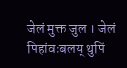जेलं मुक्त जुल । जेलं पिहांवःबलय् थुपिं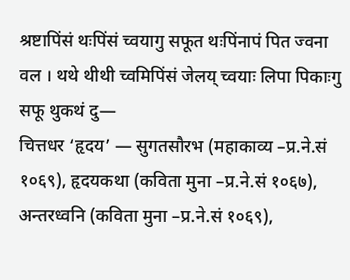श्रष्टापिंसं थःपिंसं च्वयागु सफूत थःपिंनापं पित ज्वना वल । थथे थीथी च्वमिपिंसं जेलय् च्वयाः लिपा पिकाःगु सफू थुकथं दु—
चित्तधर ‘हृदय’ — सुगतसौरभ (महाकाव्य –प्र.ने.सं १०६९), हृदयकथा (कविता मुना –प्र.ने.सं १०६७), अन्तरध्वनि (कविता मुना –प्र.ने.सं १०६९),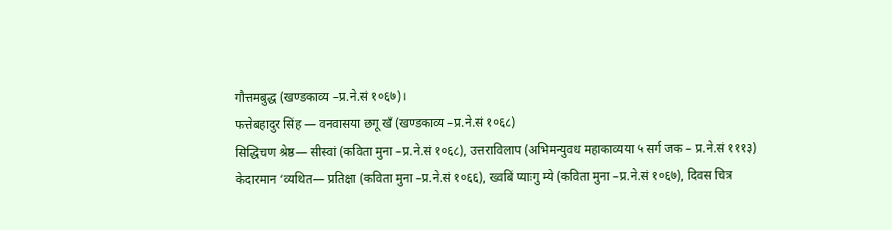गौत्तमबुद्ध (खण्डकाव्य –प्र.ने.सं १०६७)।
फत्तेबहादुर सिंह — वनवासया छगू खँ (खण्डकाव्य –प्र.ने.सं १०६८)
सिद्धिचण श्रेष्ठ— सीस्वां (कविता मुना –प्र.ने.सं १०६८), उत्तराविलाप (अभिमन्युवध महाकाव्यया ५ सर्ग जक – प्र.ने.सं १११३)
केदारमान ‘व्यथित— प्रतिक्षा (कविता मुना –प्र.ने.सं १०६६), ख्वबिं प्याःगु म्ये (कविता मुना –प्र.ने.सं १०६७), दिवस चित्र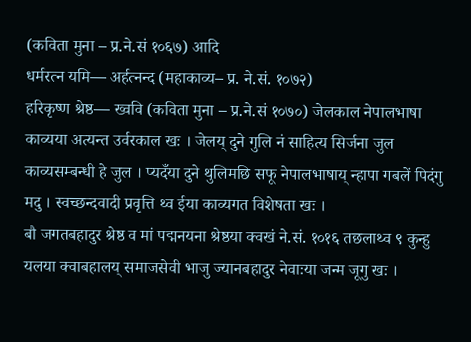(कविता मुना – प्र.ने.सं १०६७) आदि
धर्मरत्न यमि— अर्हत्नन्द (महाकाव्य– प्र. ने.सं. १०७२)
हरिकृष्ण श्रेष्ठ— ख्ववि (कविता मुना – प्र.ने.सं १०७०) जेलकाल नेपालभाषा काव्यया अत्यन्त उर्वरकाल खः । जेलय् दुने गुलि नं साहित्य सिर्जना जुल काव्यसम्बन्धी हे जुल । प्यदँया दुने थुलिमछि सफू नेपालभाषाय् न्हापा गबलें पिदंगु मदु । स्वच्छन्दवादी प्रवृत्ति थ्व ईया काव्यगत विशेषता खः ।
बौ जगतबहादुर श्रेष्ठ व मां पद्मनयना श्रेष्ठया क्वखं ने.सं. १०१६ तछलाथ्व ९ कुन्हु यलया क्वाबहालय् समाजसेवी भाजु ज्यानबहादुर नेवाःया जन्म जूगु खः ।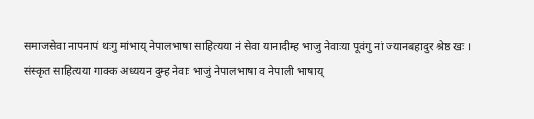समाजसेवा नापनापं थःगु मांभाय् नेपालभाषा साहित्यया नं सेवा यानादीम्ह भाजु नेवाःया पूवंगु नां ज्यानबहादुर श्रेष्ठ खः ।
संस्कृत साहित्यया गाक्क अध्ययन दुम्ह नेवाः भाजुं नेपालभाषा व नेपाली भाषाय्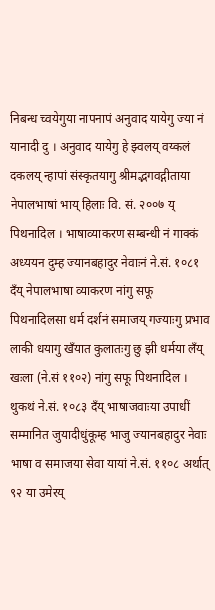निबन्ध च्वयेगुया नापनापं अनुवाद यायेगु ज्या नं यानादी दु । अनुवाद यायेगु हे झ्वलय् वय्कलं दकलय् न्हापां संस्कृतयागु श्रीमद्भगवद्गीताया नेपालभाषां भाय् हिलाः वि. सं. २००७ य् पिथनादिल । भाषाव्याकरण सम्बन्धी नं गाक्कं अध्ययन दुम्ह ज्यानबहादुर नेवाःनं ने.सं. १०८१ दँय् नेपालभाषा व्याकरण नांगु सफू पिथनादिलसा धर्म दर्शनं समाजय् गज्याःगु प्रभाव लाकी धयागु खँयात कुलातःगु छु झी धर्मया लँय् खःला (ने.सं ११०२) नांगु सफू पिथनादिल । थुकथं ने.सं. १०८३ दँय् भाषाजवाःया उपाधीं सम्मानित जुयादीधुंकूम्ह भाजु ज्यानबहादुर नेवाः भाषा व समाजया सेवा यायां ने.सं. ११०८ अर्थात् ९२ या उमेरय्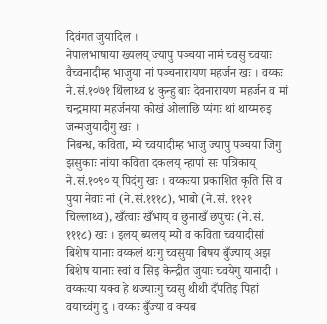दिवंगत जुयादिल ।
नेपालभाषाया ख्यलय् ज्यापु पञ्चया नामं च्वसु च्वयाः वैच्वनादीम्ह भाजुया नां पञ्चनारायण महर्जन खः । वय्कः ने.सं.१०७१ थिंलाथ्व ४ कुन्हु बाः देवनारायण महर्जन व मां चन्द्रमाया महर्जनया कोखं ओलाछि प्यंगः थां थाय्मरुइ जन्मजुयादीगु खः ।
निबन्ध, कविता, म्ये च्वयादीम्ह भाजु ज्यापु पञ्चया जिगु झसुकाः नांया कविता दकलय् न्हापां सः पत्रिकाय् ने.सं.१०९० य् पिदंगु खः । वय्कःया प्रकाशित कृति सि व पुया नेवाः नां (ने.सं.१११८), भाबो (ने.सं. ११२१ चिल्लाथ्व), खँत्वाः खँभाय् व छुनाखँ छपुचः (ने.सं. १११८) खः । इलय् ब्यलय् म्यो व कविता च्वयादीसां बिशेष यानाः वय्कलं थःगु च्वसुया बिषय बुँज्याय् अझ बिशेष यानाः स्वां व सिइ केन्द्रीत जुयाः च्वयेगु यानादी ।
वय्कःया यक्व हे थज्याःगु च्वसु थीथी दँपतिइ पिहां वयाच्वंगु दु । वय्कः बुँज्या व क्यब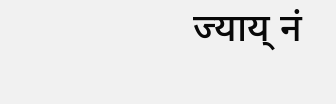ज्याय् नं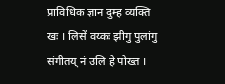प्राविधिक ज्ञान दुम्ह व्यक्ति खः । लिसें वय्कः झीगु पुलांगु संगीतय् नं उलि हे पोख्त ।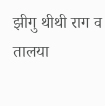झीगु थीथी राग व तालया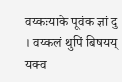वय्कःयाके पूवंक ज्ञां दु । वय्कलं थुपिं बिषयय् यक्व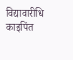विद्यावारीधि काइपिंत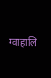ग्वाहालि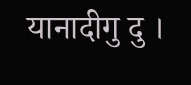यानादीगु दु ।